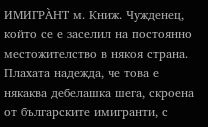ИМИГРА̀НТ м. Книж. Чужденец, който се е заселил на постоянно местожителство в някоя страна. Плахата надежда, че това е някаква дебелашка шега, скроена от българските имигранти, с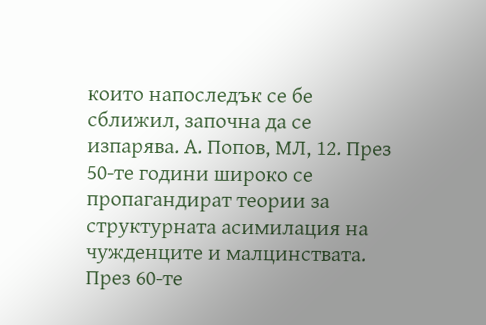които напоследък се бе сближил, започна да се изпарява. А. Попов, МЛ, 12. През 50-те години широко се пропагандират теории за структурната асимилация на чужденците и малцинствата. През 60-те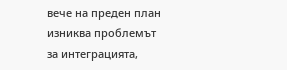вече на преден план изниква проблемът за интеграцията,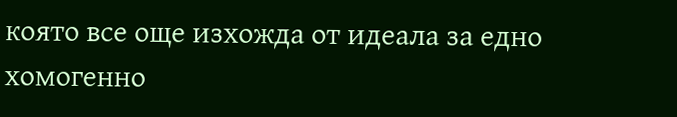която все още изхожда от идеала за едно хомогенно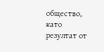общество, като резултат от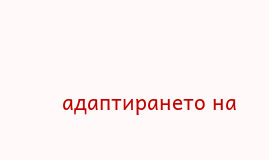адаптирането на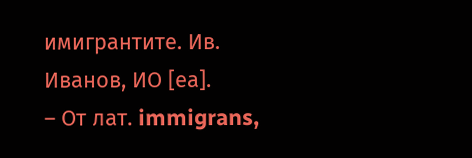имигрантите. Ив. Иванов, ИО [еа].
– От лат. immigrans,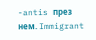-antis през нем. Immigrant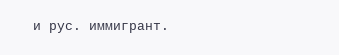и рус. иммигрант.